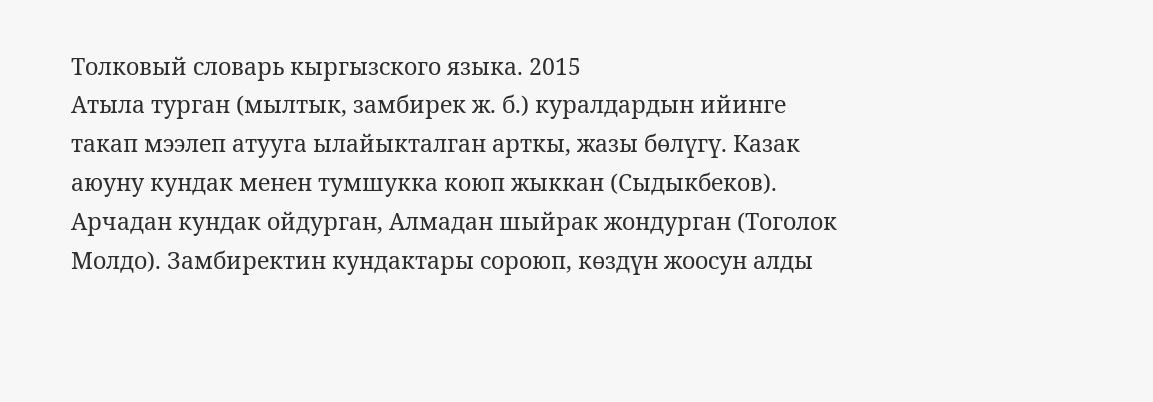Толковый словарь кыргызского языка. 2015
Атыла турган (мылтык, замбирек ж. б.) куралдардын ийинге такап мээлеп атууга ылайыкталган арткы, жазы бөлүгү. Казак аюуну кундак менен тумшукка коюп жыккан (Сыдыкбеков). Арчадан кундак ойдурган, Алмадан шыйрак жондурган (Тоголок Молдо). Замбиректин кундактары сороюп, көздүн жоосун алды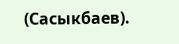(Сасыкбаев).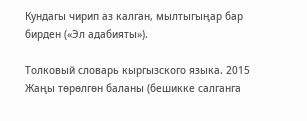Кундагы чирип аз калган, мылтыгыңар бар бирден («Эл адабияты»).

Толковый словарь кыргызского языка. 2015
Жаңы төрөлгөн баланы (бешикке салганга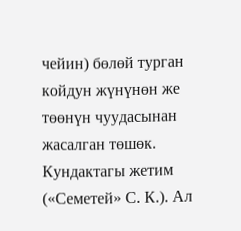чейин) бөлөй турган койдун жүнүнөн же төөнүн чуудасынан жасалган төшөк. Кундактагы жетим («Семетей» С. К.). Ал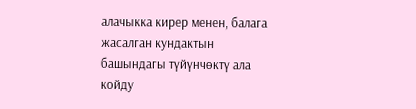алачыкка кирер менен, балага жасалган кундактын башындагы түйүнчөктү ала койду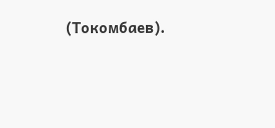(Токомбаев).